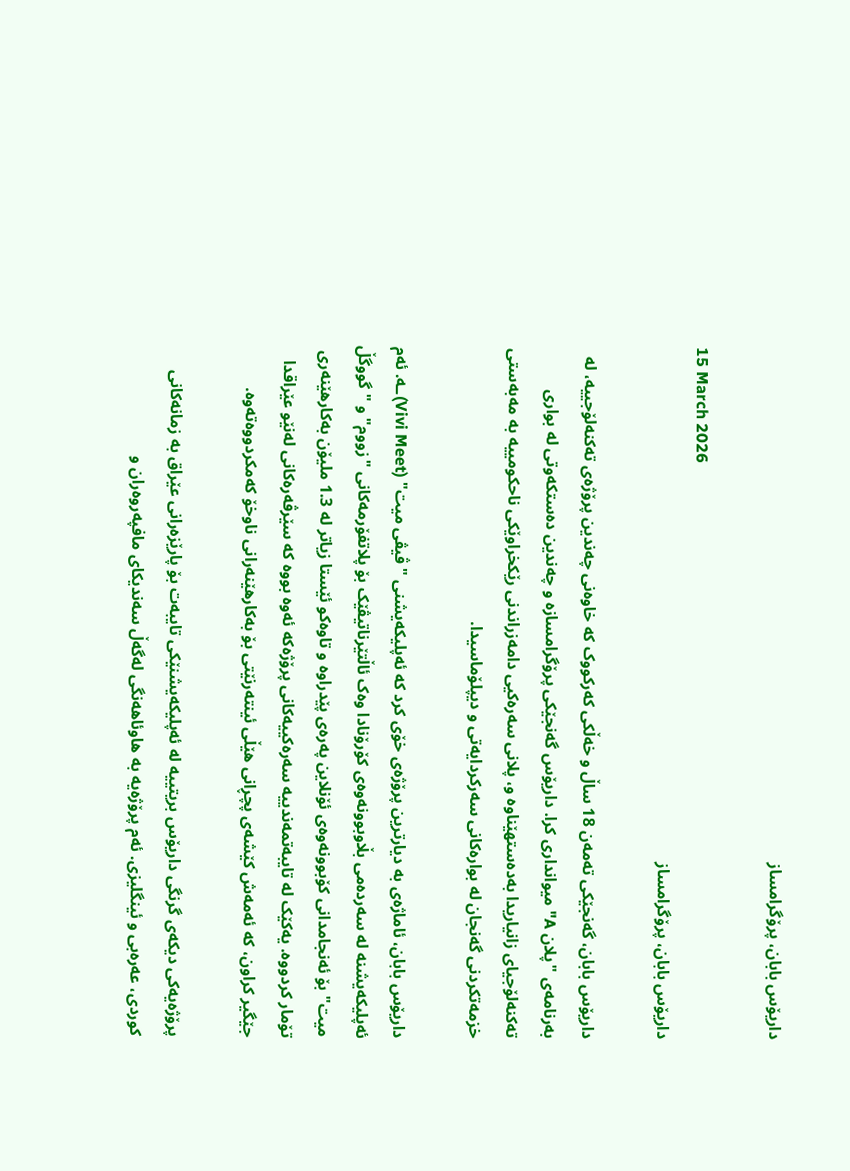داریۆس بابان، پرۆگرامساز

15 March 2026
داریۆس بابان، پرۆگرامساز

داریۆس بابان، گەنجێکی تەمەن 18 ساڵ و خەڵکی کەرکووک کە خاوەنی چەندین پرۆژەی تەکنەلۆجییە، لە بەرنامەی "پلان A" میوانداری کرا. داریۆس گەنجێکی پرۆگرامسازە و چەندین دەستکەوتی لە بواری تەکنەلۆجیای زانیاریدا بەدەستهێناوە و، پلانی سەرەکیی دامەزراندنی رێکخراوێکی ناحکومییە بە مەبەستی خزمەتکردنی گەنجان لە بوارەکانی سەرکردایەتی و دیپلۆماسیدا.

داریۆس بابان، ئاماژەی بە دیارترین پرۆژەی خۆی کرد کە ئەپلیکەیشنی "ڤیڤی میت" (Vivi Meet)ـە. ئەم ئەپلیکەیشنە لە سەردەمی بڵاوبوونەوەی کۆرۆنادا وەک ئاڵتێرناتیڤێک بۆ پلاتفۆرمەکانی "زووم" و "گووگڵ میت" بۆ ئەنجامدانی کۆبوونەوەی ئۆنلاین پەرەی پێدراوە و تاوەکو ئێستا زیاتر لە 1.3 ملیۆن بەکارهێنەری تۆمار کردووە. یەکێک لە تایبەتمەندییە سەرەکییەکانی پرۆژەکە ئەوە بووە کە سێرڤەرەکانی لەنێو عێراقدا جێگیر کراون، کە ئەمەش کێشەی پچڕانی هێڵی ئینتەرنێتی بۆ بەکارهێنەرانی ناوخۆ کەمکردووەتەوە.

پرۆژەیەکی دیکەی گرنگی داریۆس بریتییە لە ئەپلیکەیشنێکی تایبەت بۆ پارێزەرانی عێراق بە زمانەکانی کوردی، عەرەبی و ئینگلیزی. ئەم پرۆژەیە بە هاوئاهەنگی لەگەڵ سەندیکای مافپەروەران و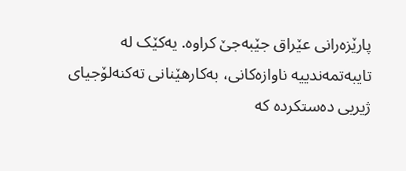پارێزەرانی عێراق جێبەجێ کراوە. یەکێک لە تایبەتمەندییە ناوازەکانی، بەکارهێنانی تەکنەلۆجیای ژیریی دەستکردە کە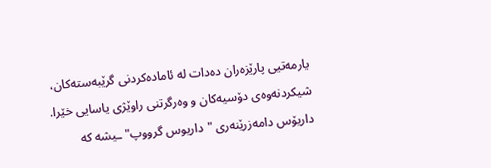یارمەتیی پارێزەران دەدات لە ئامادەکردنی گرێبەستەکان، شیکردنەوەی دۆسیەکان و وەرگرتنی راوێژی یاسایی خێرا. داریۆس دامەزرێنەری "داریوس گرووپ"ـیشە کە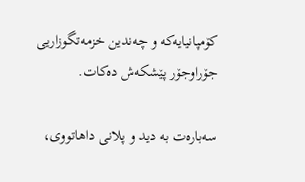کۆمپانیایەکە و چەندین خزمەتگوزاریی جۆراوجۆر پێشکەش دەکات.

سەبارەت بە دید و پلانی داهاتووی،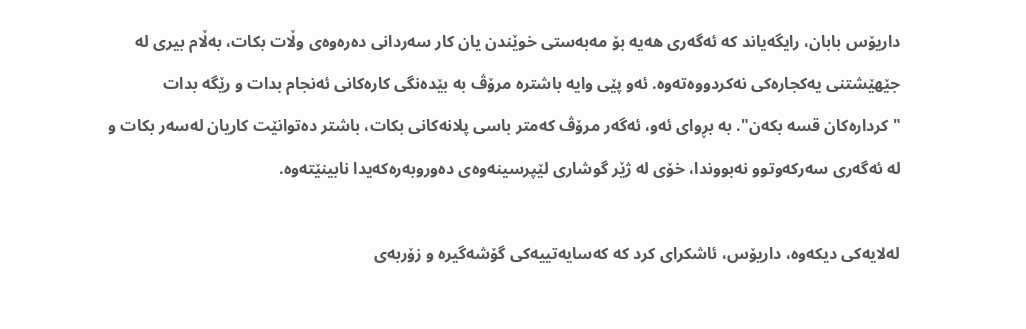داریۆس بابان، رایگەیاند کە ئەگەری هەیە بۆ مەبەستی خوێندن یان کار سەردانی دەرەوەی وڵات بکات، بەڵام بیری لە جێهێشتنی یەکجارەکی نەکردووەتەوە. ئەو پێی وایە باشترە مرۆڤ بە بێدەنگی کارەکانی ئەنجام بدات و رێگە بدات "کردارەکان قسە بکەن". بە بڕوای ئەو، ئەگەر مرۆڤ کەمتر باسی پلانەکانی بکات، باشتر دەتوانێت کاریان لەسەر بکات و لە ئەگەری سەرکەوتوو نەبووندا، خۆی لە ژێر گوشاری لێپرسینەوەی دەوروبەرەکەیدا نابینێتەوە.

لەلایەکی دیکەوە، داریۆس، ئاشکرای کرد کە کەسایەتییەکی گۆشەگیرە و زۆربەی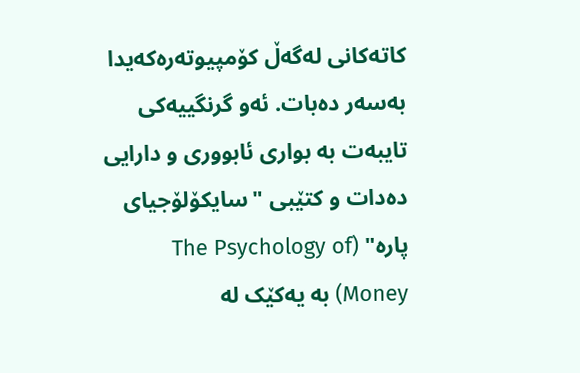کاتەکانی لەگەڵ کۆمپیوتەرەکەیدا بەسەر دەبات. ئەو گرنگییەکی تایبەت بە بواری ئابووری و دارایی دەدات و کتێبی "سایکۆلۆجیای پارە" (The Psychology of Money) بە یەکێک لە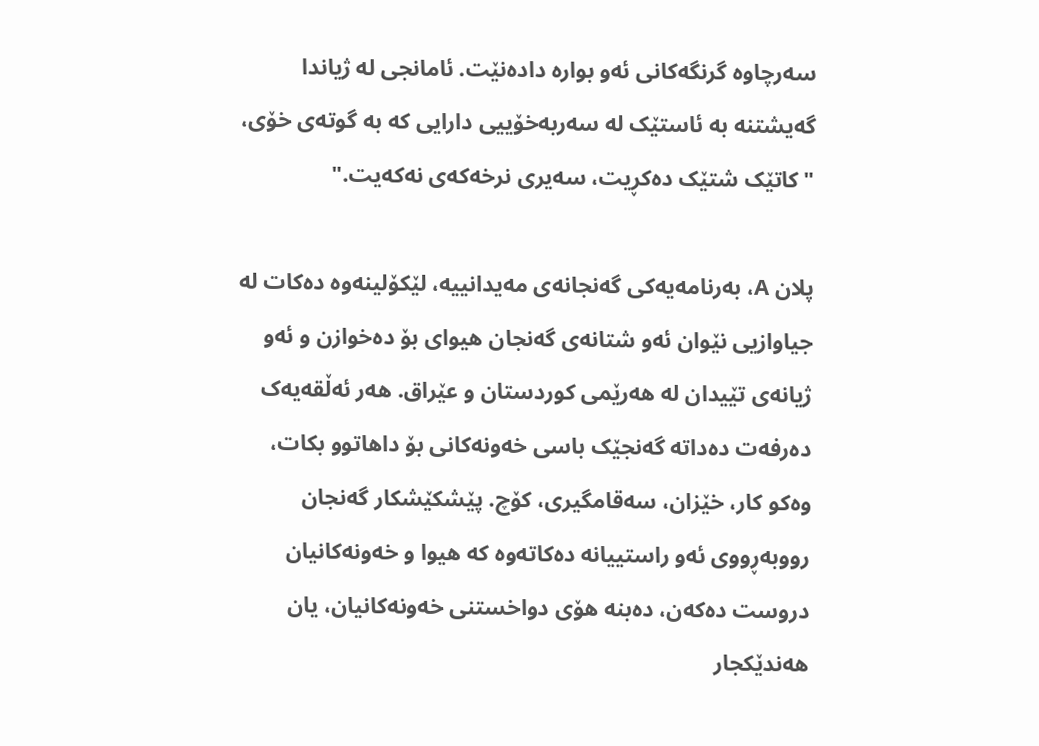سەرچاوە گرنگەکانی ئەو بوارە دادەنێت. ئامانجی لە ژیاندا گەیشتنە بە ئاستێک لە سەربەخۆییی دارایی کە بە گوتەی خۆی، "کاتێک شتێک دەکڕیت، سەیری نرخەکەی نەکەیت."

پلان A، بەرنامەیەکی گەنجانەی مەیدانییە، لێکۆلینەوە دەکات لە جیاوازیی نێوان ئەو شتانەی گەنجان هیوای بۆ دەخوازن و ئەو ژیانەی تێیدان لە هەرێمی کوردستان و عێراق. هەر ئەڵقەیەک دەرفەت دەداتە گەنجێک باسی خەونەکانی بۆ داهاتوو بکات، وەکو کار، خێزان، سەقامگیری، کۆچ. پێشکێشکار گەنجان رووبەڕووی ئەو راستییانە دەکاتەوە کە هیوا و خەونەکانیان دروست دەکەن، دەبنە هۆی دواخستنی خەونەکانیان، یان هەندێکجار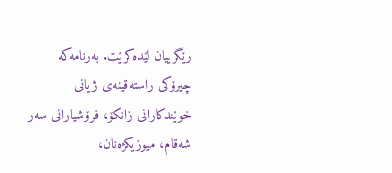رێگرییان لێدەکرێت. بەرنامەکە چیرۆکی راستەقینەی ژیانی خوێندکارانی زانکۆ، فرۆشیارانی سەر شەقام، میوزیکژەنان،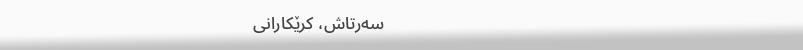سەرتاش، کرێکارانی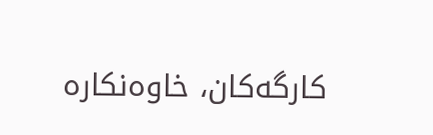کارگەکان، خاوەنکارە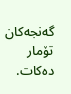گەنجەکان تۆمار دەکات.